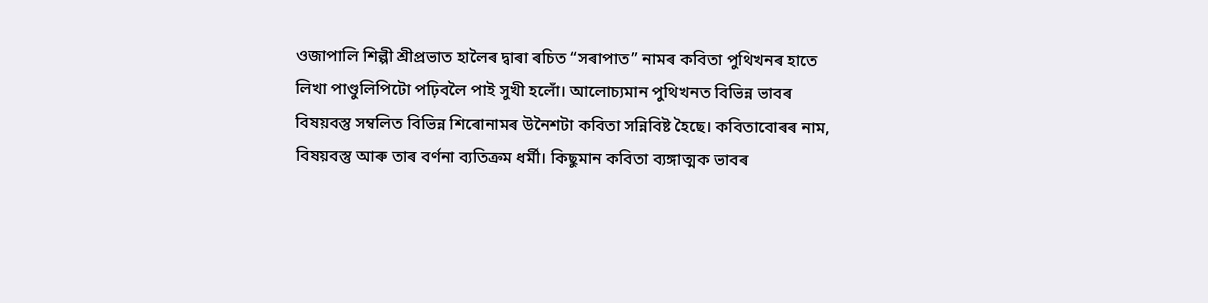ওজাপালি শিল্পী শ্ৰীপ্ৰভাত হালৈৰ দ্বাৰা ৰচিত “সৰাপাত” নামৰ কবিতা পুথিখনৰ হাতে লিখা পাণ্ডুলিপিটো পঢ়িবলৈ পাই সুখী হলোঁ। আলোচ্যমান পুথিখনত বিভিন্ন ভাবৰ বিষয়বস্তু সম্বলিত বিভিন্ন শিৰোনামৰ উনৈশটা কবিতা সন্নিবিষ্ট হৈছে। কবিতাবোৰৰ নাম, বিষয়বস্তু আৰু তাৰ বৰ্ণনা ব্যতিক্ৰম ধৰ্মী। কিছুমান কবিতা ব্যঙ্গাত্মক ভাবৰ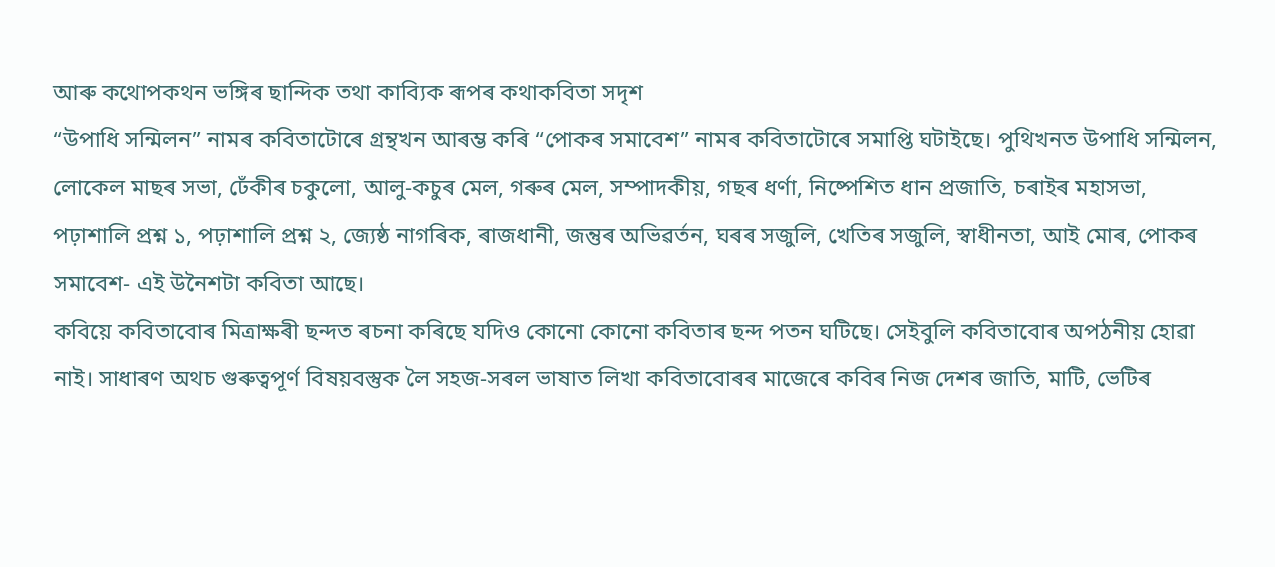আৰু কথোপকথন ভঙ্গিৰ ছান্দিক তথা কাব্যিক ৰূপৰ কথাকবিতা সদৃশ
“উপাধি সন্মিলন” নামৰ কবিতাটোৰে গ্ৰন্থখন আৰম্ভ কৰি “পোকৰ সমাবেশ” নামৰ কবিতাটোৰে সমাপ্তি ঘটাইছে। পুথিখনত উপাধি সন্মিলন, লোকেল মাছৰ সভা, ঢেঁকীৰ চকুলো, আলু-কচুৰ মেল, গৰুৰ মেল, সম্পাদকীয়, গছৰ ধৰ্ণা, নিষ্পেশিত ধান প্ৰজাতি, চৰাইৰ মহাসভা, পঢ়াশালি প্ৰশ্ন ১, পঢ়াশালি প্ৰশ্ন ২, জ্যেষ্ঠ নাগৰিক, ৰাজধানী, জন্তুৰ অভিৱৰ্তন, ঘৰৰ সজুলি, খেতিৰ সজুলি, স্বাধীনতা, আই মোৰ, পোকৰ সমাবেশ- এই উনৈশটা কবিতা আছে।
কবিয়ে কবিতাবোৰ মিত্ৰাক্ষৰী ছন্দত ৰচনা কৰিছে যদিও কোনো কোনো কবিতাৰ ছন্দ পতন ঘটিছে। সেইবুলি কবিতাবোৰ অপঠনীয় হোৱা নাই। সাধাৰণ অথচ গুৰুত্বপূৰ্ণ বিষয়বস্তুক লৈ সহজ-সৰল ভাষাত লিখা কবিতাবোৰৰ মাজেৰে কবিৰ নিজ দেশৰ জাতি, মাটি, ভেটিৰ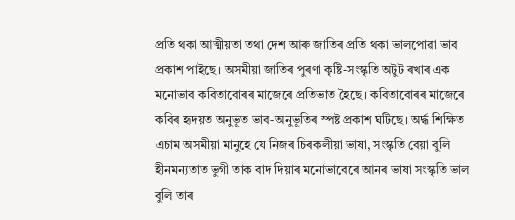প্ৰতি থকা আত্মীয়তা তথা দেশ আৰু জাতিৰ প্ৰতি থকা ভালপোৱা ভাব প্ৰকাশ পাইছে। অসমীয়া জাতিৰ পুৰণা কৃষ্টি-সংস্কৃতি অটুট ৰখাৰ এক মনোভাব কবিতাবোৰৰ মাজেৰে প্ৰতিভাত হৈছে। কবিতাবোৰৰ মাজেৰে কবিৰ হৃদয়ত অনুভূত ভাব-অনুভূতিৰ স্পষ্ট প্ৰকাশ ঘটিছে। অৰ্দ্ধ শিক্ষিত এচাম অসমীয়া মানুহে যে নিজৰ চিৰকলীয়া ভাষা, সংস্কৃতি বেয়া বুলি হীনমন্যতাত ভুগী তাক বাদ দিয়াৰ মনোভাবেৰে আনৰ ভাষা সংস্কৃতি ভাল বুলি তাৰ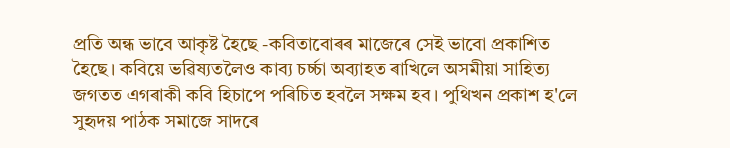প্ৰতি অন্ধ ভাবে আকৃষ্ট হৈছে -কবিতাবোৰৰ মাজেৰে সেই ভাবো প্ৰকাশিত হৈছে। কবিয়ে ভৱিষ্যতলৈও কাব্য চৰ্চ্চা অব্যাহত ৰাখিলে অসমীয়া সাহিত্য জগতত এগৰাকী কবি হিচাপে পৰিচিত হবলৈ সক্ষম হব। পুথিখন প্ৰকাশ হ'লে সুহৃদয় পাঠক সমাজে সাদৰে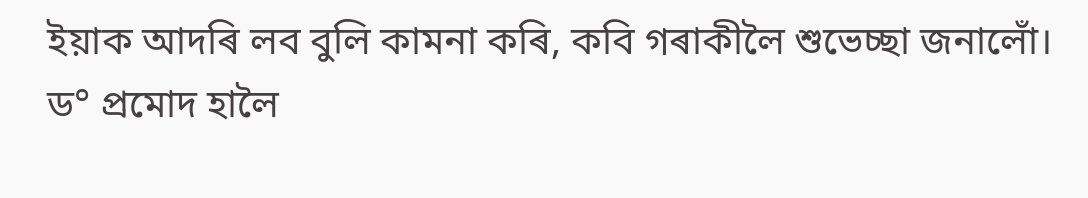ইয়াক আদৰি লব বুলি কামনা কৰি, কবি গৰাকীলৈ শুভেচ্ছা জনালোঁ।
ড° প্ৰমোদ হালৈ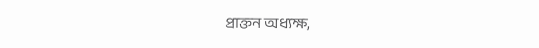প্ৰাক্তন অধ্যক্ষ,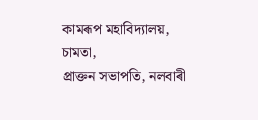কামৰূপ মহাবিদ্যালয়, চামতা,
প্ৰাক্তন সভাপতি, নলবাৰী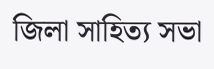জিলা সাহিত্য সভা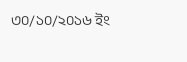৩০/১০/২০১৬ ইং